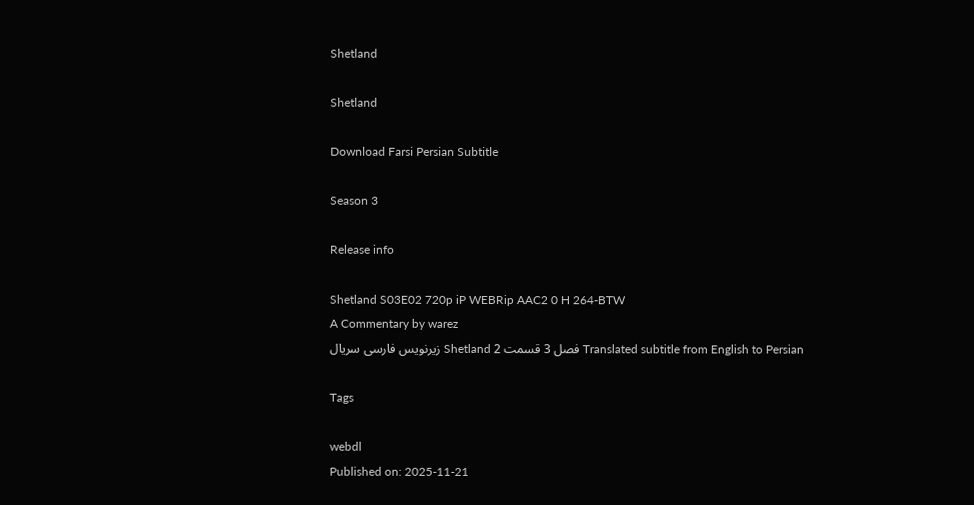Shetland

Shetland

Download Farsi Persian Subtitle

Season 3

Release info

Shetland S03E02 720p iP WEBRip AAC2 0 H 264-BTW
A Commentary by warez
Translated subtitle from English to Persian فصل 3 قسمت 2 Shetland زیرنویس فارسی سریال

Tags

webdl
Published on: 2025-11-21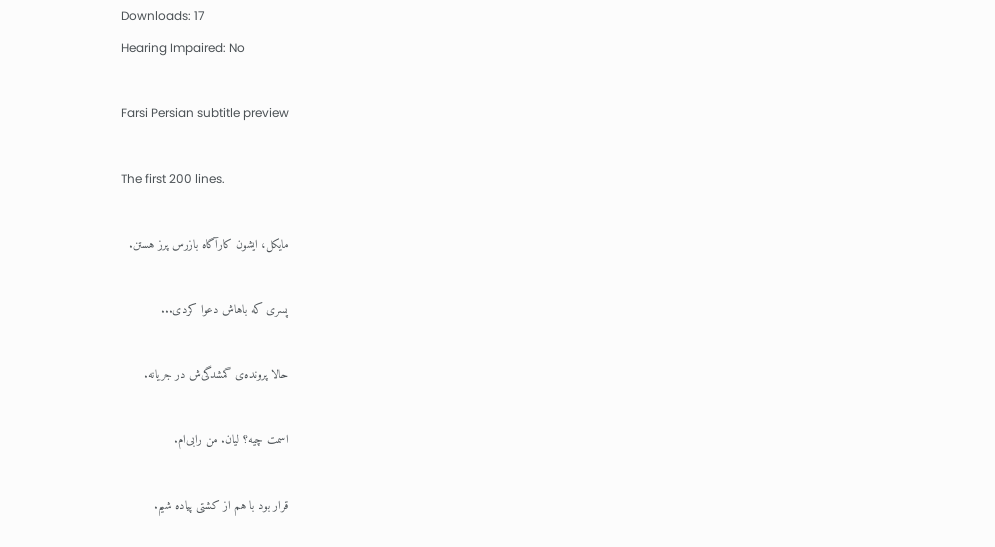Downloads: 17
Hearing Impaired: No

Farsi Persian subtitle preview

The first 200 lines.

مایکل، ایشون کارآگاه بازرس پرز هستن.

پسری که باهاش دعوا کردی...

حالا پرونده‌ی گمشدگی‌ش در جریانه.

اسمت چیه؟ لیان. من رابی‌ام.

قرار بود با هم از کشتی پیاده شیم.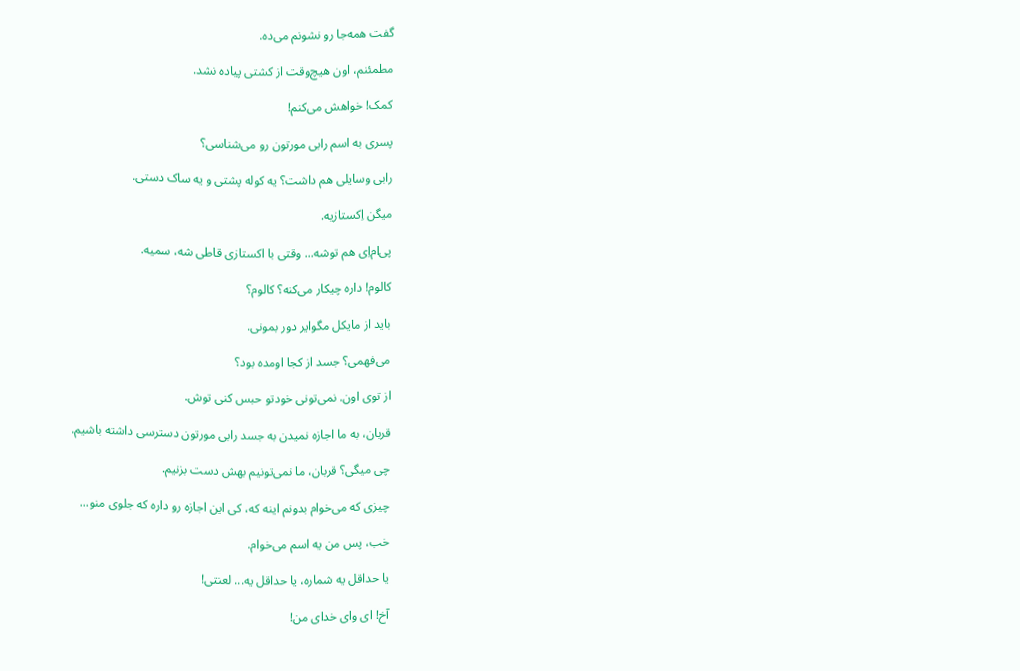گفت همه‌جا رو نشونم می‌ده.

مطمئنم، اون هیچ‌وقت از کشتی پیاده نشد.

کمک! خواهش می‌کنم!

پسری به اسم رابی مورتون رو می‌شناسی؟

رابی وسایلی هم داشت؟ یه کوله پشتی و یه ساک دستی.

میگن اِکستازیه.

پی‌ام‌اِی هم توشه... وقتی با اکستازی قاطی شه، سمیه.

کالوم! داره چیکار می‌کنه؟ کالوم؟

باید از مایکل مگوایر دور بمونی.

می‌فهمی؟ جسد از کجا اومده بود؟

از توی اون. نمی‌تونی خودتو حبس کنی توش.

قربان، به ما اجازه نمیدن به جسد رابی مورتون دسترسی داشته باشیم.

چی میگی؟ قربان، ما نمی‌تونیم بهش دست بزنیم.

چیزی که می‌خوام بدونم اینه که، کی این اجازه رو داره که جلوی منو...

خب، پس من یه اسم می‌خوام.

یا حداقل یه شماره، یا حداقل یه... لعنتی!

آخ! ای وای خدای من!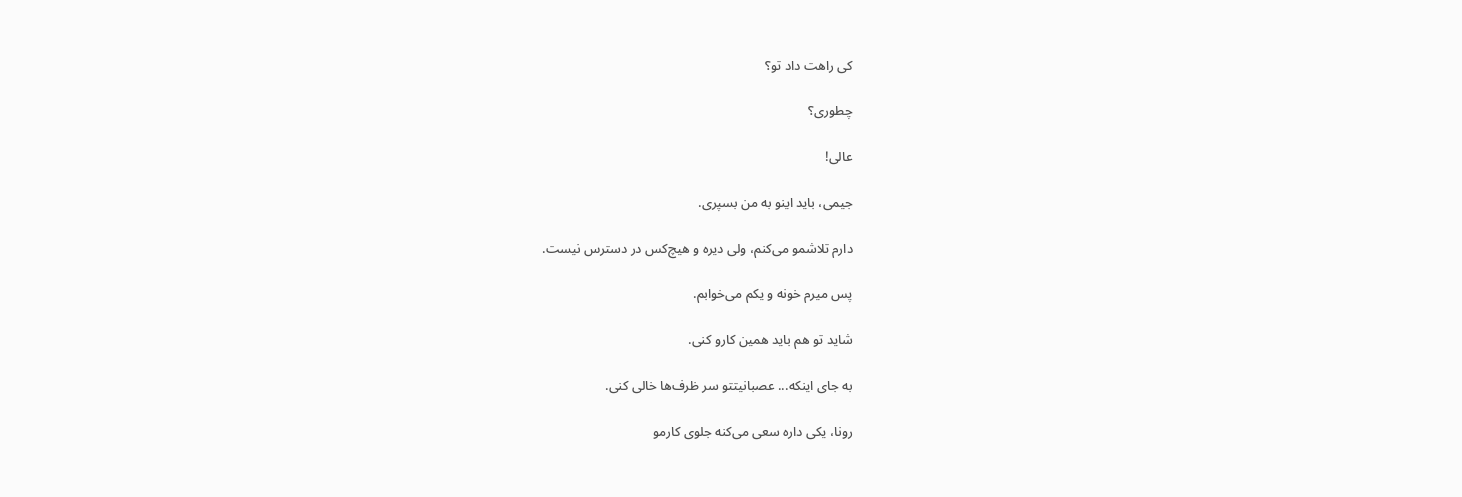کی راهت داد تو؟

چطوری؟

عالی!

جیمی، باید اینو به من بسپری.

دارم تلاشمو می‌کنم، ولی دیره و هیچ‌کس در دسترس نیست.

پس میرم خونه و یکم می‌خوابم.

شاید تو هم باید همین کارو کنی.

به جای اینکه... عصبانیتتو سر ظرف‌ها خالی کنی.

رونا، یکی داره سعی می‌کنه جلوی کارمو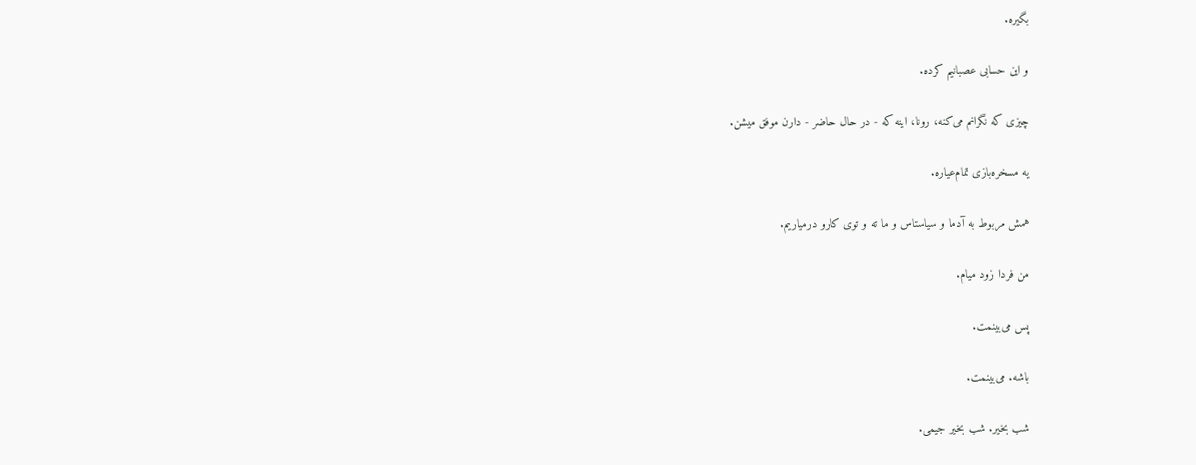بگیره.

و این حسابی عصبانیم کرده.

چیزی که نگرانم می‌کنه، رونا، اینه که - در حال حاضر - دارن موفق میشن.

یه مسخره‌بازی تمام‌عیاره.

همش مربوط به آدما و سیاستاس و ما ته و توی کارو درمیاریم.

من فردا زود میام.

پس می‌بینمت.

باشه. می‌بینمت.

شب بخیر. شب بخیر جیمی.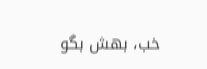خب، بهش بگو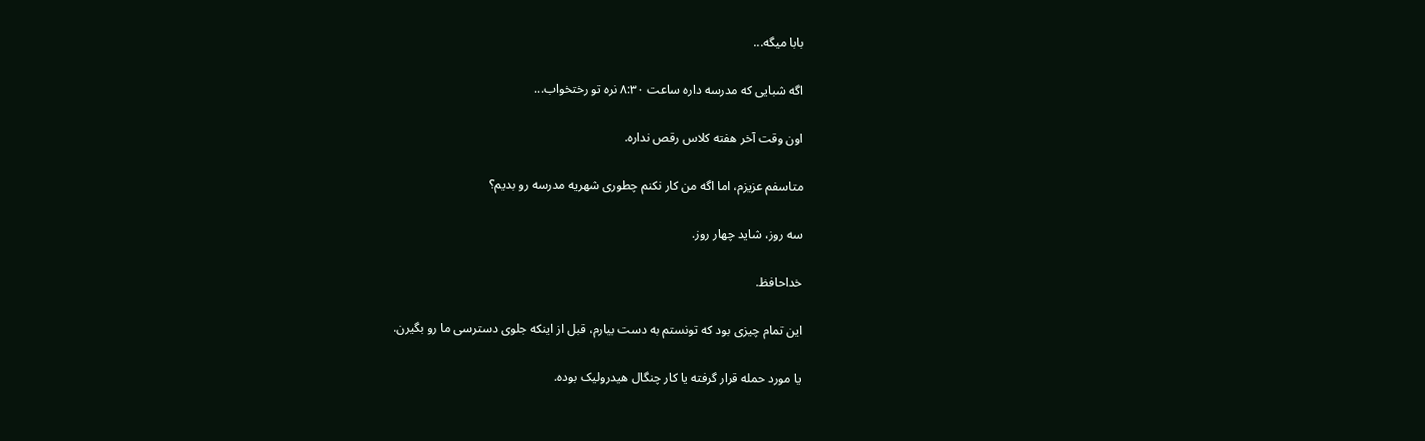بابا میگه...

اگه شبایی که مدرسه داره ساعت ۸:۳۰ نره تو رختخواب...

اون وقت آخر هفته کلاس رقص نداره.

متاسفم عزیزم، اما اگه من کار نکنم چطوری شهریه مدرسه رو بدیم؟

سه روز، شاید چهار روز.

خداحافظ.

این تمام چیزی بود که تونستم به دست بیارم، قبل از اینکه جلوی دسترسی ما رو بگیرن.

یا مورد حمله قرار گرفته یا کار چنگال هیدرولیک بوده.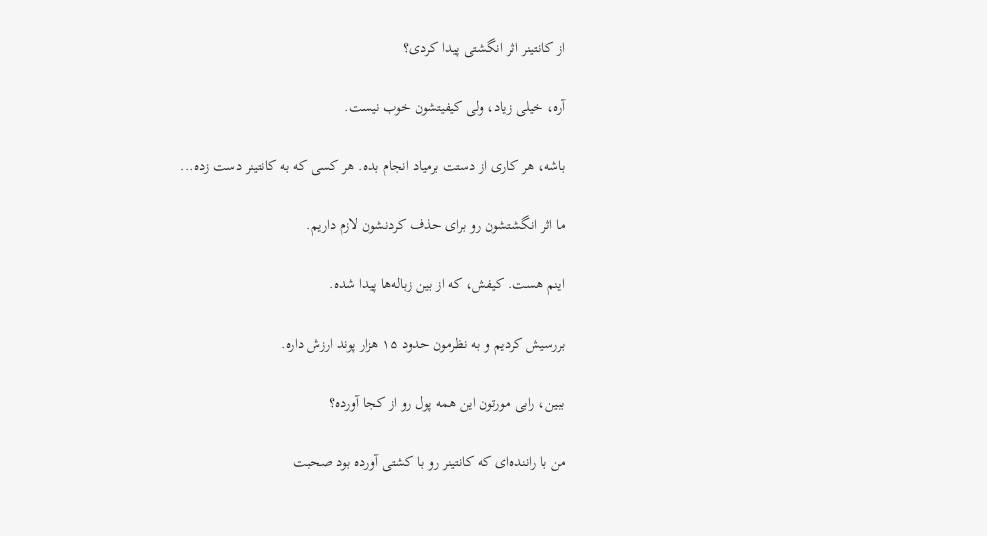از کانتینر اثر انگشتی پیدا کردی؟

آره، خیلی زیاد، ولی کیفیتشون خوب نیست.

باشه، هر کاری از دستت برمیاد انجام بده. هر کسی که به کانتینر دست زده...

ما اثر انگشتشون رو برای حذف کردنشون لازم داریم.

اینم هست. کیفش، که از بین زباله‌ها پیدا شده.

بررسیش کردیم و به نظرمون حدود ۱۵ هزار پوند ارزش داره.

ببین، رابی مورتون این همه پول رو از کجا آورده؟

من با راننده‌ای که کانتینر رو با کشتی آورده بود صحبت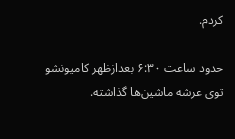کردم.

حدود ساعت ۶:۳۰ بعدازظهر کامیونشو توی عرشه ماشین‌ها گذاشته.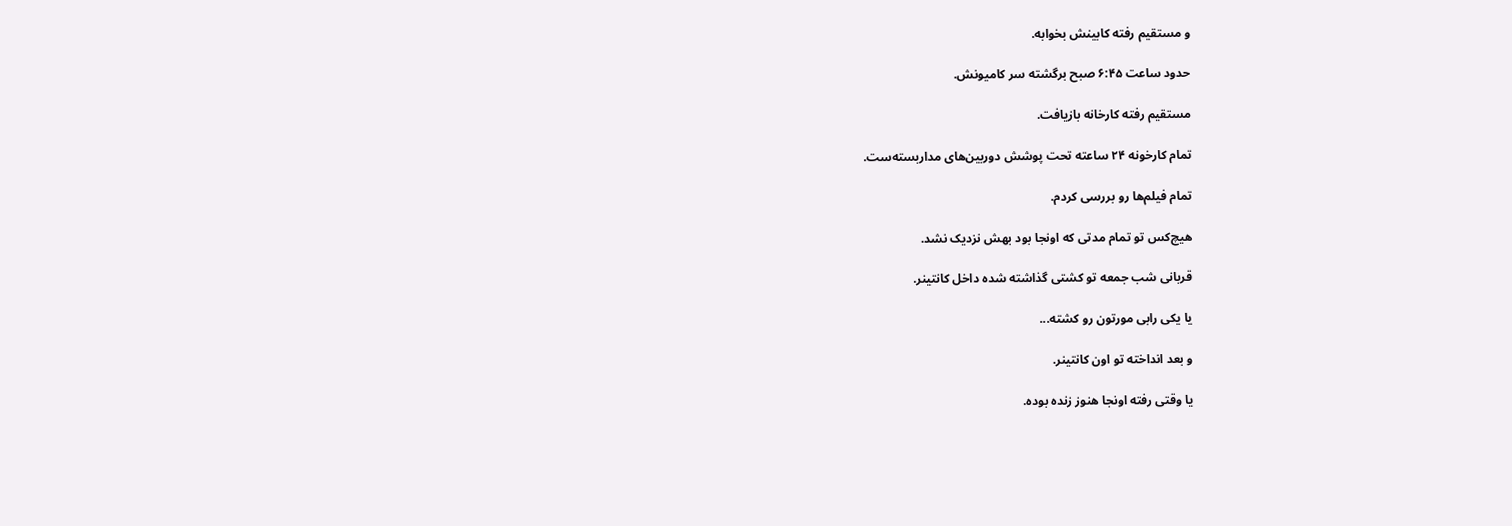و مستقیم رفته کابینش بخوابه.

حدود ساعت ۶:۴۵ صبح برگشته سر کامیونش.

مستقیم رفته کارخانه بازیافت.

تمام کارخونه ۲۴ ساعته تحت پوشش دوربین‌های مداربسته‌ست.

تمام فیلم‌ها رو بررسی کردم.

هیچ‌کس تو تمام مدتی که اونجا بود بهش نزدیک نشد.

قربانی شب جمعه تو کشتی گذاشته شده داخل کانتینر.

یا یکی رابی مورتون رو کشته...

و بعد انداخته تو اون کانتینر.

یا وقتی رفته اونجا هنوز زنده بوده.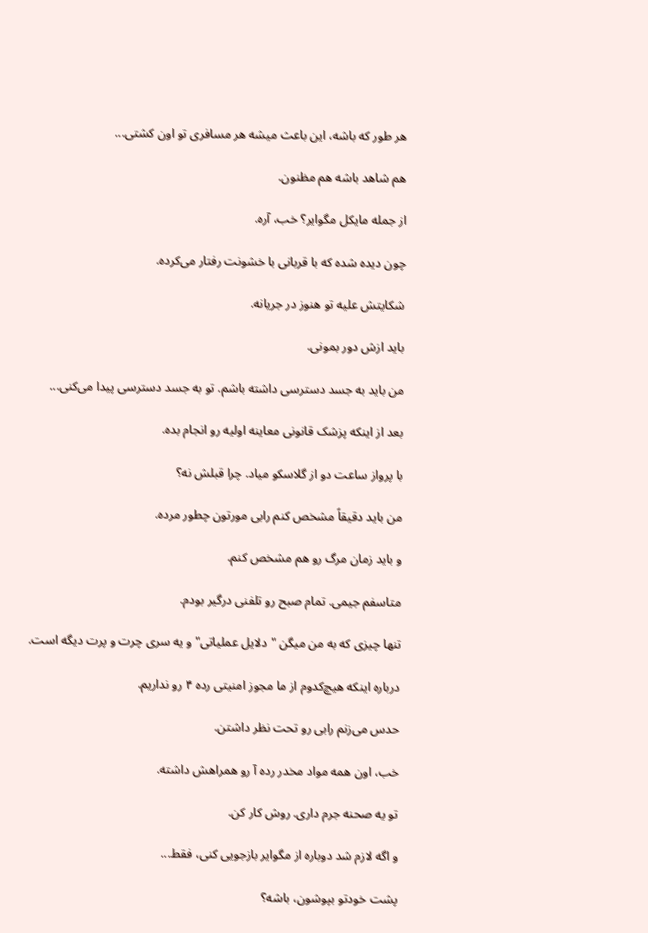هر طور که باشه، این باعث میشه هر مسافری تو اون کشتی...

هم شاهد باشه هم مظنون.

از جمله مایکل مگوایر؟ خب، آره.

چون دیده شده که با قربانی با خشونت رفتار می‌کرده.

شکایتش علیه تو هنوز در جریانه.

باید ازش دور بمونی.

من باید به جسد دسترسی داشته باشم. تو به جسد دسترسی پیدا می‌کنی...

بعد از اینکه پزشک قانونی معاینه اولیه رو انجام بده.

با پرواز ساعت دو از گلاسکو میاد. چرا قبلش نه؟

من باید دقیقاً مشخص کنم رابی مورتون چطور مرده.

و باید زمان مرگ رو هم مشخص کنم.

متاسفم جیمی. تمام صبح رو تلفنی درگیر بودم.

تنها چیزی که به من میگن "دلایل عملیاتی" و یه سری چرت و پرت دیگه است.

درباره اینکه هیچ‌کدوم از ما مجوز امنیتی رده ۴ رو نداریم.

حدس می‌زنم رابی رو تحت نظر داشتن.

خب، اون همه مواد مخدر رده آ رو همراهش داشته.

تو یه صحنه جرم داری. روش کار کن.

و اگه لازم شد دوباره از مگوایر بازجویی کنی، فقط...

پشت خودتو بپوشون، باشه؟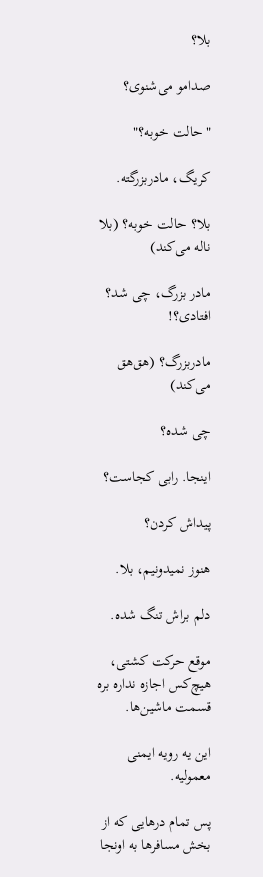بلا؟

صدامو می‌شنوی؟

"حالت خوبه؟"

کریگ، مادربزرگته.

بلا؟ حالت خوبه؟ (بلا ناله می‌کند)

مادر بزرگ، چی شد؟ افتادی؟!

مادربزرگ؟ (هق‌هق می‌کند)

چی شده؟

اینجا. رابی کجاست؟

پیداش کردن؟

هنوز نمیدونیم، بلا.

دلم براش تنگ شده.

موقع حرکت کشتی، هیچ‌کس اجازه نداره بره قسمت ماشین‌ها.

این یه رویه ایمنی معمولیه.

پس تمام درهایی که از بخش مسافرها به اونجا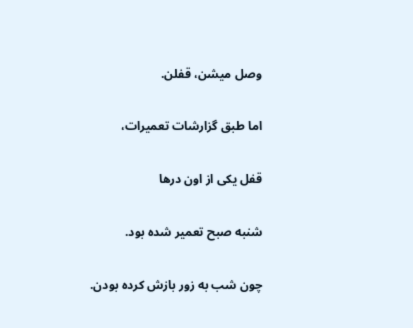وصل میشن، قفلن.

اما طبق گزارشات تعمیرات،

قفل یکی از اون درها

شنبه صبح تعمیر شده بود.

چون شب به زور بازش کرده بودن.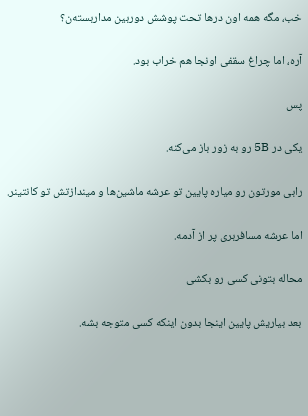خب، مگه همه اون درها تحت پوشش دوربین مداربسته‌ن؟

آره، اما چراغ سقفی اونجا هم خراب بود.

پس

یکی در 5B رو به زور باز می‌کنه.

رابی مورتون رو میاره پایین تو عرشه ماشین‌ها و میندازتش تو کانتینر.

اما عرشه مسافربری پر از آدمه.

محاله بتونی کسی رو بکشی

بعد بیاریش پایین اینجا بدون اینکه کسی متوجه بشه.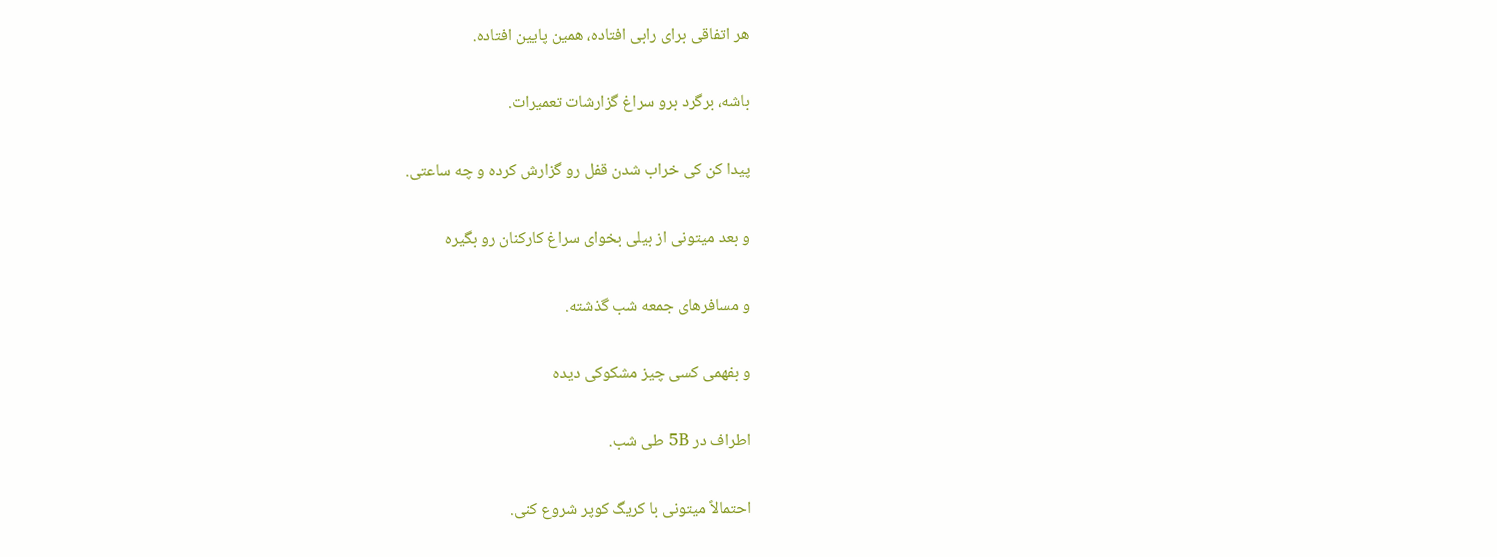هر اتفاقی برای رابی افتاده، همین پایین افتاده.

باشه، برگرد برو سراغ گزارشات تعمیرات.

پیدا کن کی خراب شدن قفل رو گزارش کرده و چه ساعتی.

و بعد میتونی از بیلی بخوای سراغ کارکنان رو بگیره

و مسافرهای جمعه شب گذشته.

و بفهمی کسی چیز مشکوکی دیده

اطراف در 5B طی شب.

احتمالاً میتونی با کریگ کوپر شروع کنی.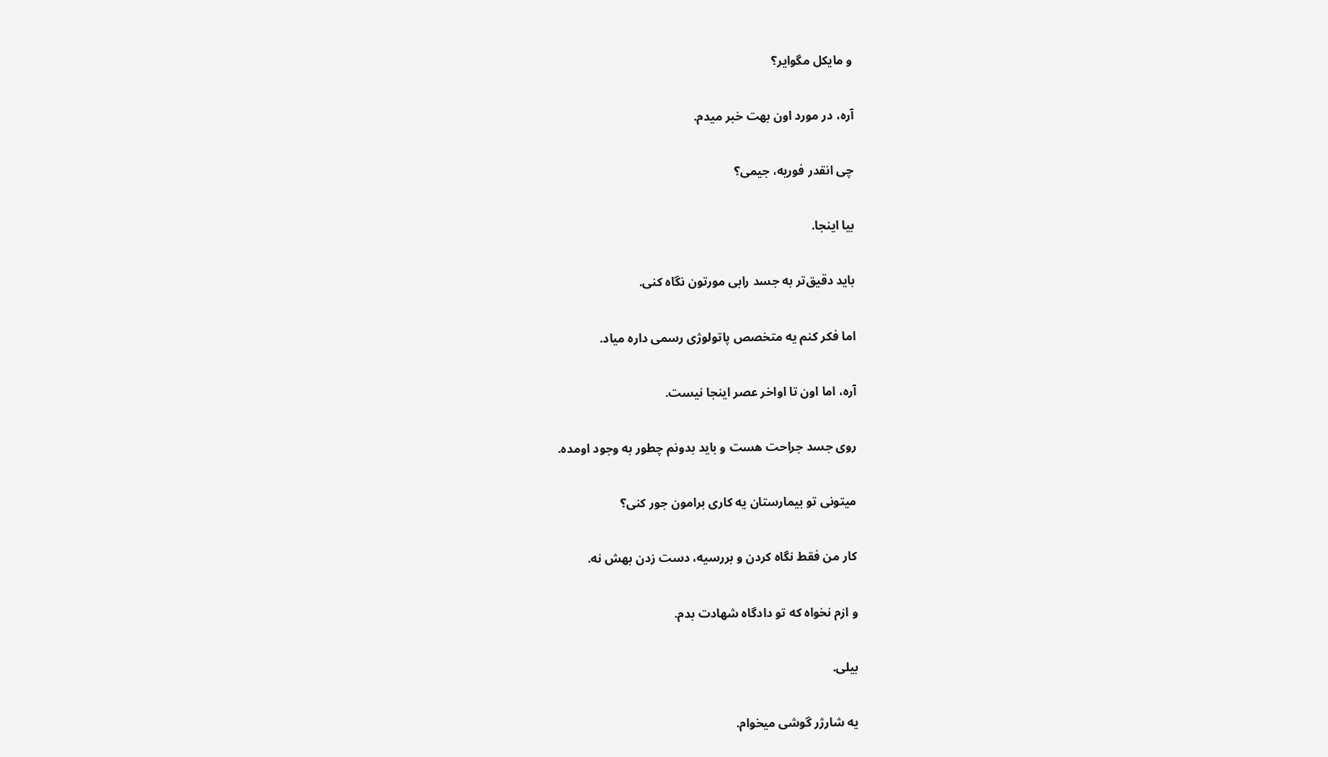و مایکل مگوایر؟

آره، در مورد اون بهت خبر میدم.

چی انقدر فوریه، جیمی؟

بیا اینجا.

باید دقیق‌تر به جسد رابی مورتون نگاه کنی.

اما فکر کنم یه متخصص پاتولوژی رسمی داره میاد.

آره، اما اون تا اواخر عصر اینجا نیست.

روی جسد جراحت هست و باید بدونم چطور به وجود اومده.

میتونی تو بیمارستان یه کاری برامون جور کنی؟

کار من فقط نگاه کردن و بررسیه، دست زدن بهش نه.

و ازم نخواه که تو دادگاه شهادت بدم.

بیلی.

یه شارژر گوشی میخوام.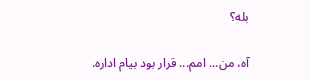بله؟

آه، من... امم... قرار بود بیام اداره.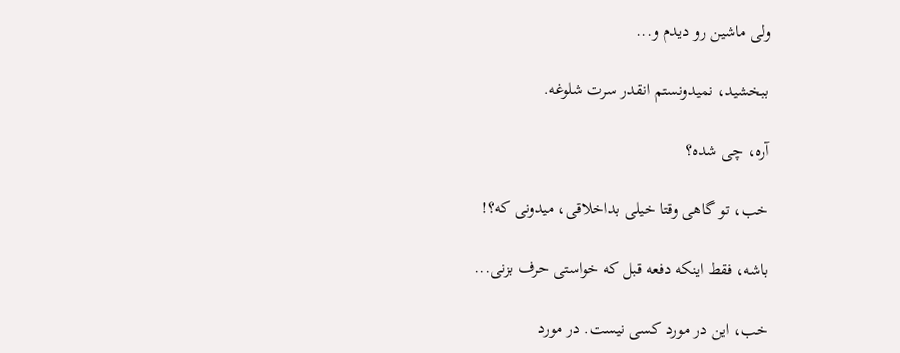ولی ماشین رو دیدم و...

ببخشید، نمیدونستم انقدر سرت شلوغه.

آره، چی شده؟

خب، تو گاهی وقتا خیلی بداخلاقی، میدونی که؟!

باشه، فقط اینکه دفعه قبل که خواستی حرف بزنی...

خب، این در مورد کسی نیست. در مورد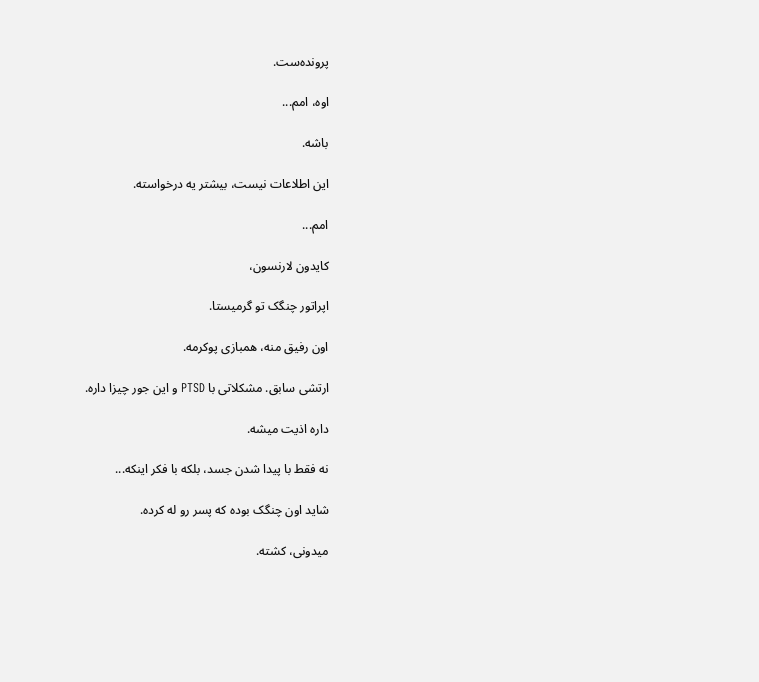پرونده‌ست.

اوه، امم...

باشه.

این اطلاعات نیست، بیشتر یه درخواسته.

امم...

کایدون لارنسون،

اپراتور چنگک تو گرمیستا.

اون رفیق منه، همبازی پوکرمه.

ارتشی سابق. مشکلاتی با PTSD و این جور چیزا داره.

داره اذیت میشه.

نه فقط با پیدا شدن جسد، بلکه با فکر اینکه...

شاید اون چنگک بوده که پسر رو له کرده.

میدونی، کشته.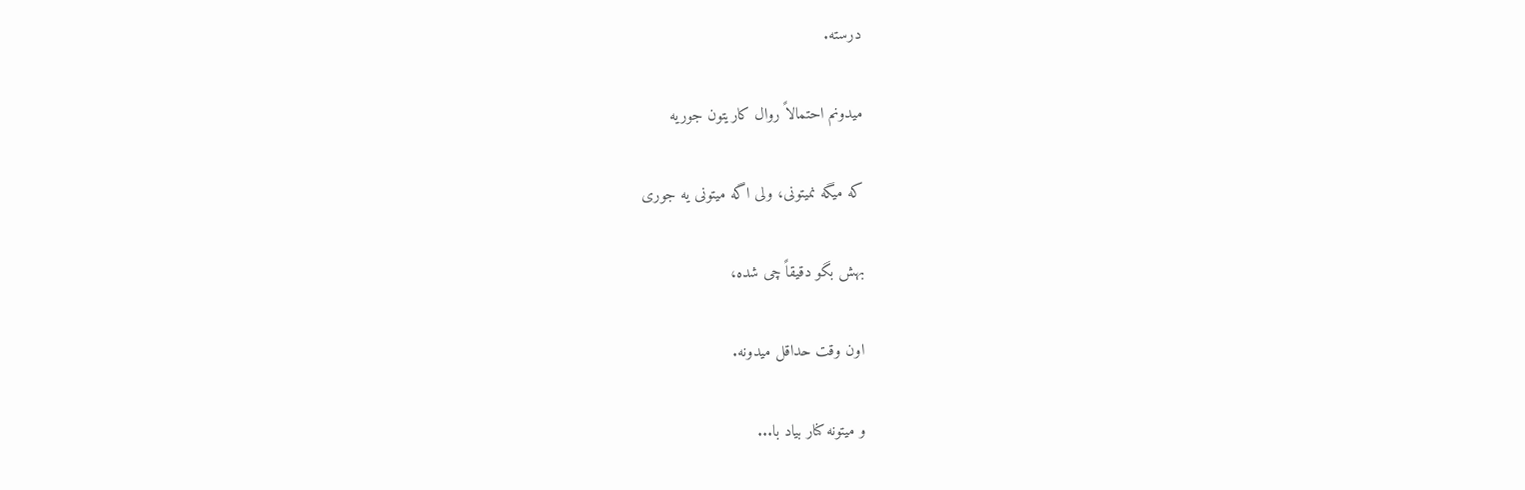درسته.

میدونم احتمالاً روال کاریتون جوریه

که میگه نمیتونی، ولی اگه میتونی یه جوری

بهش بگو دقیقاً چی شده،

اون وقت حداقل میدونه.

و میتونه کنار بیاد با...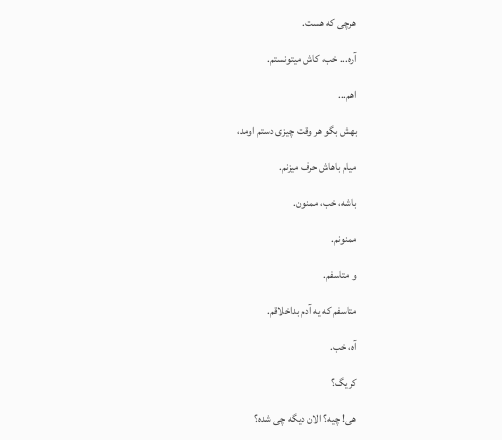هرچی که هست.

آره... خب، کاش میتونستم.

اهم...

بهش بگو هر وقت چیزی دستم اومد،

میام باهاش حرف میزنم.

باشه، خب، ممنون.

ممنونم.

و متاسفم.

متاسفم که یه آدم بداخلاقم.

آه، خب.

کریگ؟

هی! چیه؟ الان دیگه چی شده؟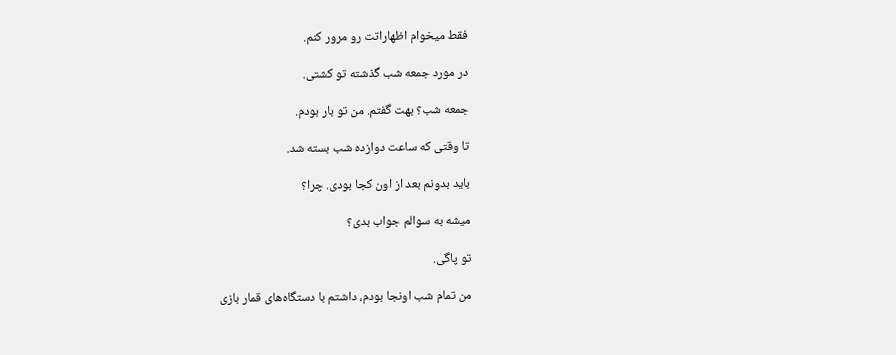فقط میخوام اظهاراتت رو مرور کنم.

در مورد جمعه شب گذشته تو کشتی.

جمعه شب؟ بهت گفتم. من تو بار بودم.

تا وقتی که ساعت دوازده شب بسته شد.

باید بدونم بعد از اون کجا بودی. چرا؟

میشه به سوالم جواب بدی؟

تو پاگی.

من تمام شب اونجا بودم، داشتم با دستگاه‌های قمار بازی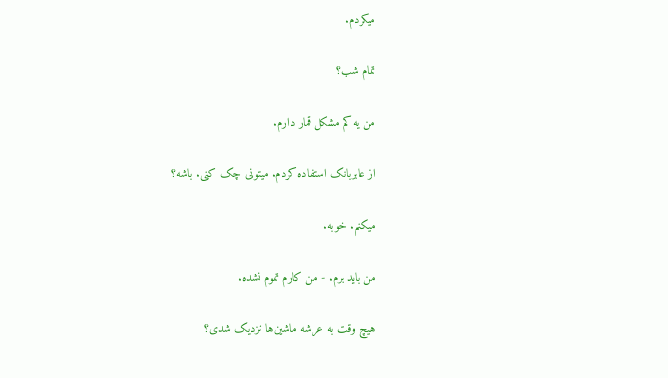میکردم.

تمام شب؟

من یه کم مشکل قمار دارم.

از عابربانک استفاده کردم. میتونی چک کنی. باشه؟

میکنم. خوبه.

من باید برم. - من کارم تموم نشده.

هیچ وقت به عرشه ماشین‌ها نزدیک شدی؟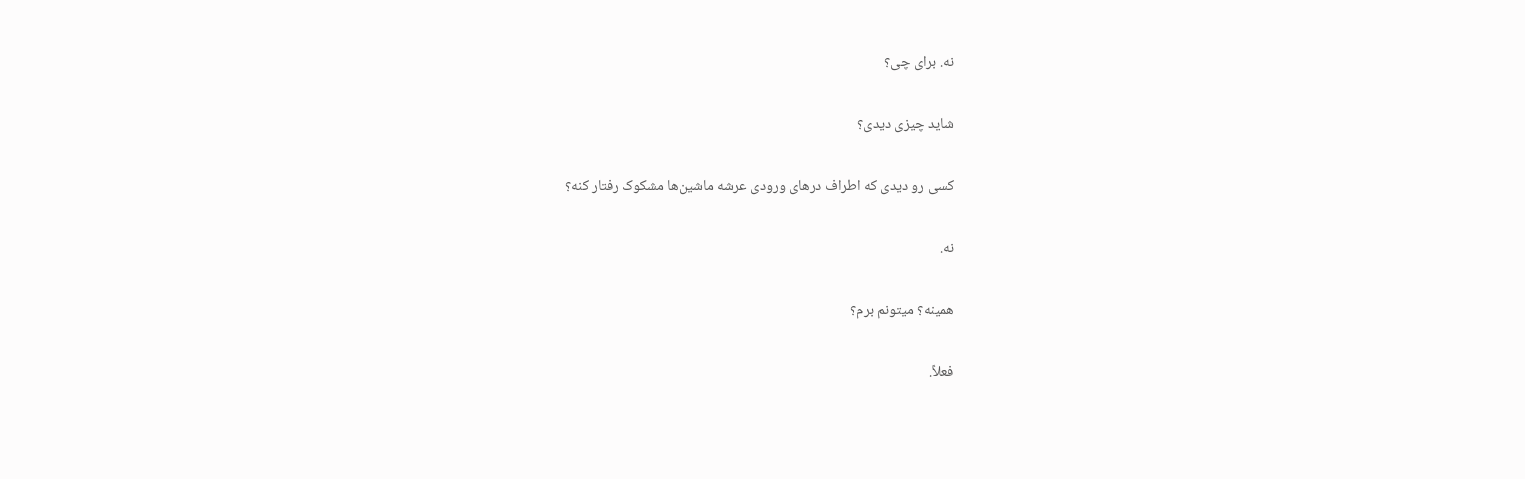نه. برای چی؟

شاید چیزی دیدی؟

کسی رو دیدی که اطراف درهای ورودی عرشه ماشین‌ها مشکوک رفتار کنه؟

نه.

همینه؟ میتونم برم؟

فعلاً.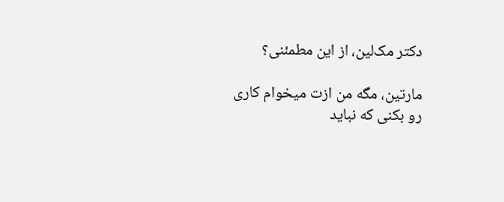دکتر مک‌لین، از این مطمئنی؟

مارتین، مگه من ازت میخوام کاری رو بکنی که نباید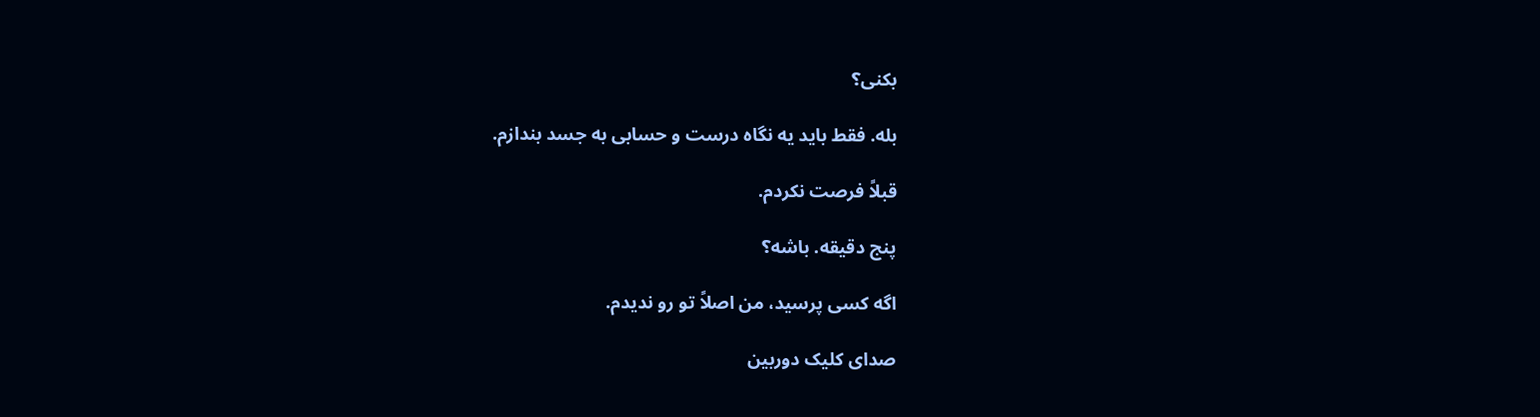بکنی؟

بله. فقط باید یه نگاه درست و حسابی به جسد بندازم.

قبلاً فرصت نکردم.

پنج دقیقه. باشه؟

اگه کسی پرسید، من اصلاً تو رو ندیدم.

صدای کلیک دوربین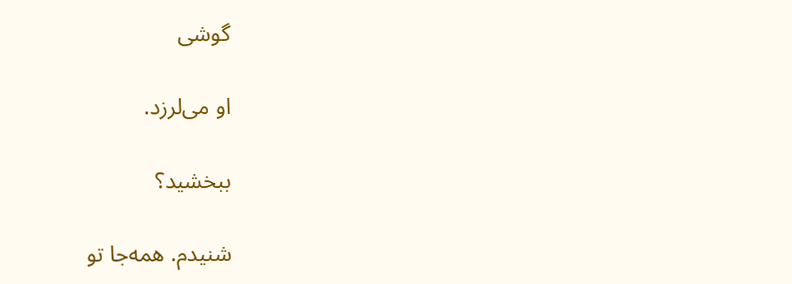گوشی

او می‌لرزد.

ببخشید؟

شنیدم. همه‌جا تو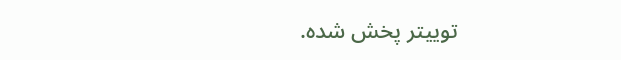توییتر پخش شده.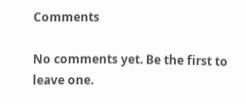Comments

No comments yet. Be the first to leave one.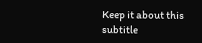Keep it about this subtitle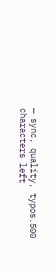— sync, quality, typos.500 characters left